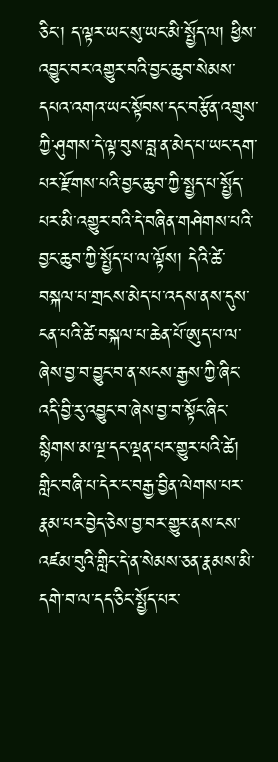ཅིང་། ད་ལྟར་ཡང་སུ་ཡང་མི་སྤྱོད་ལ། ཕྱིས་འབྱུང་བར་འགྱུར་བའི་བྱང་ཆུབ་སེམས་དཔའ་འགའ་ཡང་སྟོབས་དང་བརྩོན་འགྲུས་ཀྱི་ཤུགས་དེ་ལྟ་བུས་བླ་ན་མེད་པ་ཡང་དག་པར་རྫོགས་པའི་བྱང་ཆུབ་ཀྱི་སྤྱད་པ་སྤྱོད་པར་མི་འགྱུར་བའི་དེ་བཞིན་གཤེགས་པའི་བྱང་ཆུབ་ཀྱི་སྤྱོད་པ་ལ་ལྟོས། དེའི་ཚེ་བསྐལ་པ་གྲངས་མེད་པ་འདས་ནས་དུས་ངན་པའི་ཚེ་བསྐལ་པ་ཆེན་པོ་ཨུད་པ་ལ་ཞེས་བྱ་བ་བྱུང་བ་ན་སངས་རྒྱས་ཀྱི་ཞིང་འདི་བྱི་རུ་འབྱུང་བ་ཞེས་བྱ་བ་སྟོང་ཞིང་སྙིགས་མ་ལྔ་དང་ལྡན་པར་གྱུར་པའི་ཚེ། གླིང་བཞི་པ་དེར་ང་བརྒྱ་བྱིན་ལེགས་པར་རྣམ་པར་བྱེད་ཅེས་བྱ་བར་གྱུར་ནས་ངས་འཛམ་བུའི་གླིང་དེ་ན་སེམས་ཅན་རྣམས་མི་དགེ་བ་ལ་དད་ཅིང་སྤྱོད་པར་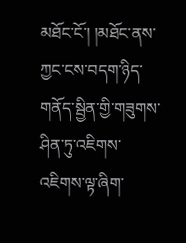མཐོང་ངོ་། །མཐོང་ནས་ཀྱང་ངས་བདག་ཉིད་གནོད་སྦྱིན་གྱི་གཟུགས་ཤིན་ཏུ་འཇིགས་འཇིགས་ལྟ་ཞིག་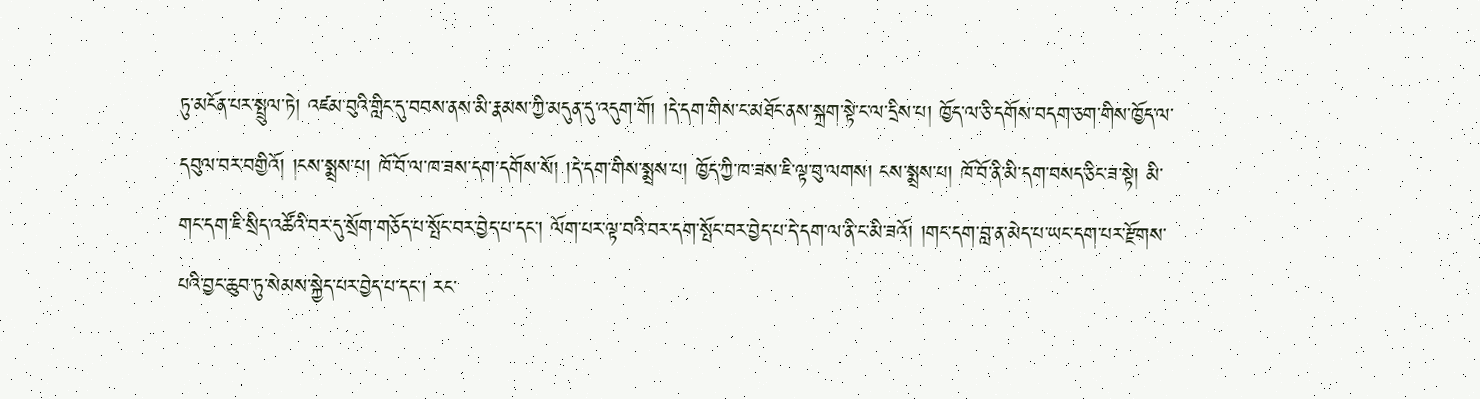ཏུ་མངོན་པར་སྤྲུལ་ཏེ། འཛམ་བུའི་གླིང་དུ་བབས་ནས་མི་རྣམས་ཀྱི་མདུན་དུ་འདུག་གོ། །དེ་དག་གིས་ང་མཐོང་ནས་སྐྲག་སྟེ་ང་ལ་དྲིས་པ། ཁྱོད་ལ་ཅི་དགོས་བདག་ཅག་གིས་ཁྱོད་ལ་དབུལ་བར་བགྱིའོ། །ངས་སྨྲས་པ། ཁོ་བོ་ལ་ཁ་ཟས་དག་དགོས་སོ། །དེ་དག་གིས་སྨྲས་པ། ཁྱོད་ཀྱི་ཁ་ཟས་ཇི་ལྟ་བུ་ལགས། ངས་སྨྲས་པ། ཁོ་བོ་ནི་མི་དག་བསད་ཅིང་ཟ་སྟེ། མི་གང་དག་ཇི་སྲིད་འཚོའི་བར་དུ་སྲོག་གཅོད་པ་སྤོང་བར་བྱེད་པ་དང་། ལོག་པར་ལྟ་བའི་བར་དག་སྤོང་བར་བྱེད་པ་དེ་དག་ལ་ནི་ང་མི་ཟའོ། །གང་དག་བླ་ན་མེད་པ་ཡང་དག་པར་རྫོགས་པའི་བྱང་ཆུབ་ཏུ་སེམས་སྐྱེད་པར་བྱེད་པ་དང་། རང་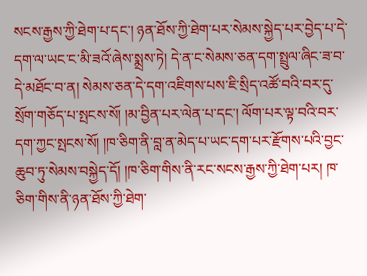སངས་རྒྱས་ཀྱི་ཐེག་པ་དང་། ཉན་ཐོས་ཀྱི་ཐེག་པར་སེམས་སྐྱེད་པར་བྱེད་པ་དེ་དག་ལ་ཡང་ང་མི་ཟའོ་ཞེས་སྨྲས་ཏེ། དེ་ན་ང་སེམས་ཅན་དག་སྤྲུལ་ཞིང་ཟ་བ་དེ་མཐོང་བ་ན། སེམས་ཅན་དེ་དག་འཇིགས་པས་ཇི་སྲིད་འཚོ་བའི་བར་དུ་སྲོག་གཅོད་པ་སྤངས་སོ། །མ་བྱིན་པར་ལེན་པ་དང་། ལོག་པར་ལྟ་བའི་བར་དག་ཀྱང་སྤངས་སོ། །ཁ་ཅིག་ནི་བླ་ན་མེད་པ་ཡང་དག་པར་རྫོགས་པའི་བྱང་ཆུབ་ཏུ་སེམས་བསྐྱེད་དོ། །ཁ་ཅིག་གིས་ནི་རང་སངས་རྒྱས་ཀྱི་ཐེག་པར། ཁ་ཅིག་གིས་ནི་ཉན་ཐོས་ཀྱི་ཐེག་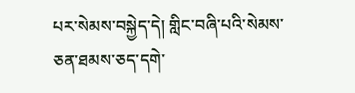པར་སེམས་བསྐྱེད་དེ། གླིང་བཞི་པའི་སེམས་ཅན་ཐམས་ཅད་དགེ་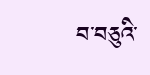བ་བཅུའི་